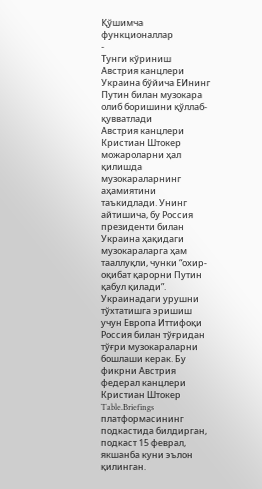Қўшимча функционаллар
-
Тунги кўриниш
Австрия канцлери Украина бўйича ЕИнинг Путин билан музокара олиб боришини қўллаб-қувватлади
Австрия канцлери Кристиан Штокер можароларни ҳал қилишда музокараларнинг аҳамиятини таъкидлади. Унинг айтишича, бу Россия президенти билан Украина ҳақидаги музокараларга ҳам тааллуқли, чунки “охир-оқибат қарорни Путин қабул қилади”.
Украинадаги урушни тўхтатишга эришиш учун Европа Иттифоқи Россия билан тўғридан тўғри музокараларни бошлаши керак. Бу фикрни Австрия федерал канцлери Кристиан Штокер Table.Briefings платформасининг подкастида билдирган, подкаст 15 феврал, якшанба куни эълон қилинган.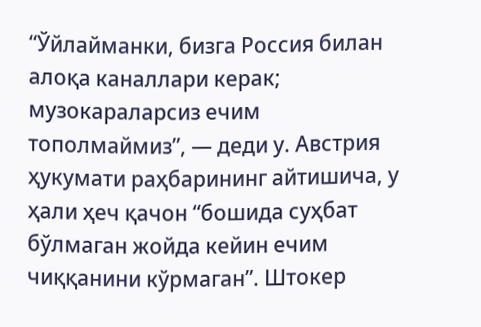“Ўйлайманки, бизга Россия билан алоқа каналлари керак; музокараларсиз ечим тополмаймиз”, — деди у. Австрия ҳукумати раҳбарининг айтишича, у ҳали ҳеч қачон “бошида суҳбат бўлмаган жойда кейин ечим чиққанини кўрмаган”. Штокер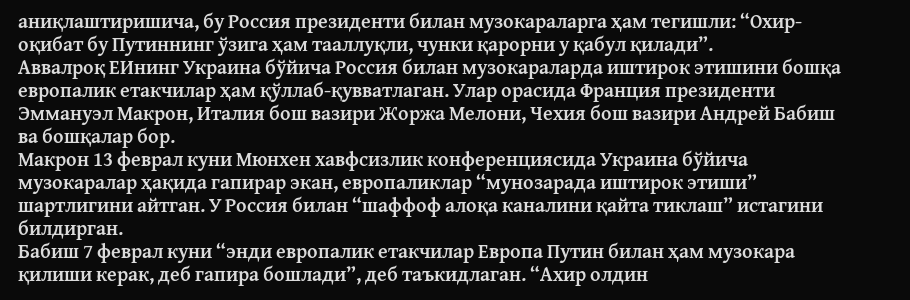аниқлаштиришича, бу Россия президенти билан музокараларга ҳам тегишли: “Охир-оқибат бу Путиннинг ўзига ҳам тааллуқли, чунки қарорни у қабул қилади”.
Аввалроқ ЕИнинг Украина бўйича Россия билан музокараларда иштирок этишини бошқа европалик етакчилар ҳам қўллаб-қувватлаган. Улар орасида Франция президенти Эммануэл Макрон, Италия бош вазири Жоржа Мелони, Чехия бош вазири Андрей Бабиш ва бошқалар бор.
Макрон 13 феврал куни Мюнхен хавфсизлик конференциясида Украина бўйича музокаралар ҳақида гапирар экан, европаликлар “мунозарада иштирок этиши” шартлигини айтган. У Россия билан “шаффоф алоқа каналини қайта тиклаш” истагини билдирган.
Бабиш 7 феврал куни “энди европалик етакчилар Европа Путин билан ҳам музокара қилиши керак, деб гапира бошлади”, деб таъкидлаган. “Ахир олдин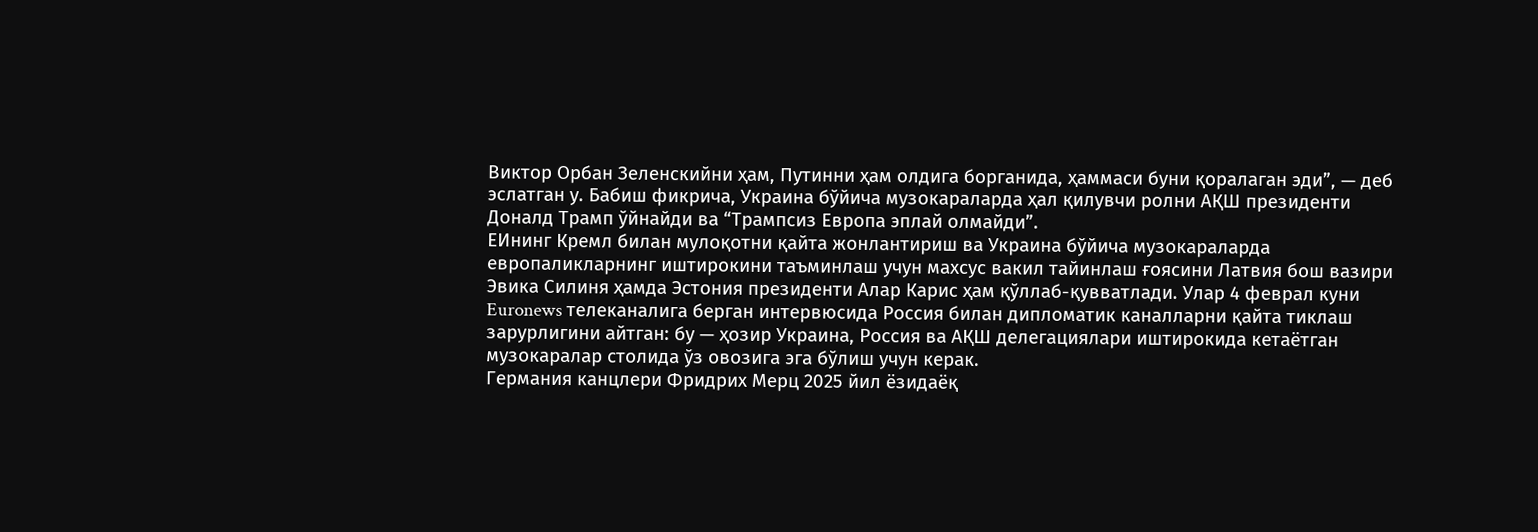Виктор Орбан Зеленскийни ҳам, Путинни ҳам олдига борганида, ҳаммаси буни қоралаган эди”, — деб эслатган у. Бабиш фикрича, Украина бўйича музокараларда ҳал қилувчи ролни АҚШ президенти Доналд Трамп ўйнайди ва “Трампсиз Европа эплай олмайди”.
ЕИнинг Кремл билан мулоқотни қайта жонлантириш ва Украина бўйича музокараларда европаликларнинг иштирокини таъминлаш учун махсус вакил тайинлаш ғоясини Латвия бош вазири Эвика Силиня ҳамда Эстония президенти Алар Карис ҳам қўллаб-қувватлади. Улар 4 феврал куни Euronews телеканалига берган интервюсида Россия билан дипломатик каналларни қайта тиклаш зарурлигини айтган: бу — ҳозир Украина, Россия ва АҚШ делегациялари иштирокида кетаётган музокаралар столида ўз овозига эга бўлиш учун керак.
Германия канцлери Фридрих Мерц 2025 йил ёзидаёқ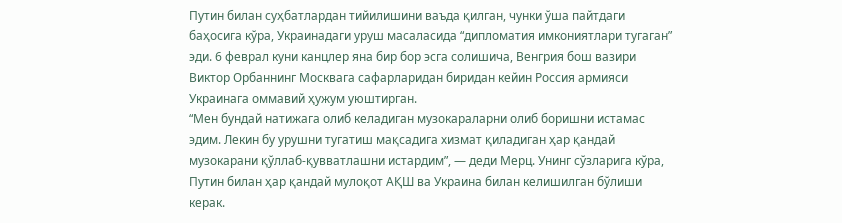Путин билан суҳбатлардан тийилишини ваъда қилган, чунки ўша пайтдаги баҳосига кўра, Украинадаги уруш масаласида “дипломатия имкониятлари тугаган” эди. 6 феврал куни канцлер яна бир бор эсга солишича, Венгрия бош вазири Виктор Орбаннинг Москвага сафарларидан биридан кейин Россия армияси Украинага оммавий ҳужум уюштирган.
“Мен бундай натижага олиб келадиган музокараларни олиб боришни истамас эдим. Лекин бу урушни тугатиш мақсадига хизмат қиладиган ҳар қандай музокарани қўллаб-қувватлашни истардим”, — деди Мерц. Унинг сўзларига кўра, Путин билан ҳар қандай мулоқот АҚШ ва Украина билан келишилган бўлиши керак.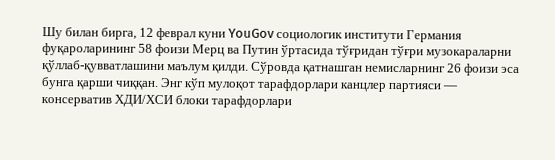Шу билан бирга, 12 феврал куни YouGov социологик институти Германия фуқароларининг 58 фоизи Мерц ва Путин ўртасида тўғридан тўғри музокараларни қўллаб-қувватлашини маълум қилди. Сўровда қатнашган немисларнинг 26 фоизи эса бунга қарши чиққан. Энг кўп мулоқот тарафдорлари канцлер партияси — консерватив ХДИ/ХСИ блоки тарафдорлари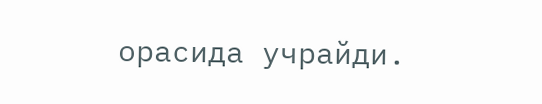орасида учрайди.